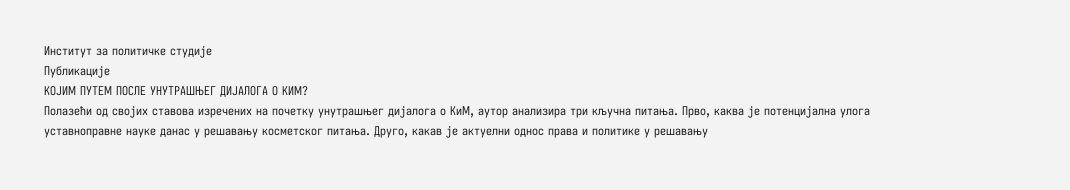Институт за политичке студије
Публикације
КОЈИМ ПУТЕМ ПОСЛЕ УНУТРАШЊЕГ ДИЈАЛОГА О КИМ?
Полазећи од својих ставова изречених на почетку унутрашњег дијалога о КиМ, аутор анализира три кључна питања. Прво, каква је потенцијална улога уставноправне науке данас у решавању косметског питања. Друго, какав је актуелни однос права и политике у решавању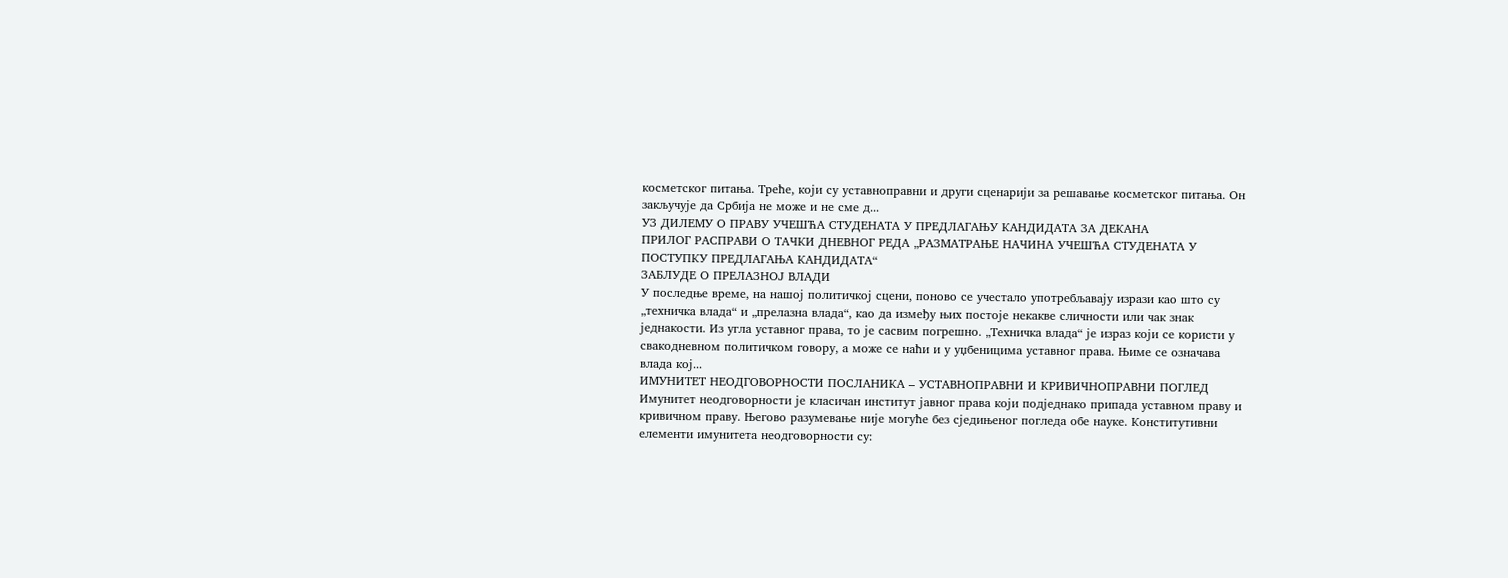косметског питања. Треће, који су уставноправни и други сценарији за решавање косметског питања. Он закључује да Србија не може и не сме д...
УЗ ДИЛЕМУ О ПРАВУ УЧЕШЋА СТУДЕНАТА У ПРЕДЛАГАЊУ КАНДИДАТА ЗА ДЕКАНА
ПРИЛОГ РАСПРАВИ О ТАЧКИ ДНЕВНОГ РЕДА „РАЗМАТРАЊЕ НАЧИНА УЧЕШЋА СТУДЕНАТА У ПОСТУПКУ ПРЕДЛАГАЊА КАНДИДАТА“
ЗАБЛУДЕ О ПРЕЛАЗНОЈ ВЛАДИ
У последње време, на нашој политичкој сцени, поново се учестало употребљавају изрази као што су „техничка влада“ и „прелазна влада“, као да између њих постоје некакве сличности или чак знак једнакости. Из угла уставног права, то је сасвим погрешно. „Техничка влада“ је израз који се користи у свакодневном политичком говору, а може се наћи и у уџбеницима уставног права. Њиме се означава влада кој...
ИМУНИТЕТ НЕОДГОВОРНОСТИ ПОСЛАНИКА – УСТАВНОПРАВНИ И КРИВИЧНОПРАВНИ ПОГЛЕД
Имунитет неодговорности је класичан институт јавног права који подједнако припада уставном праву и кривичном праву. Његово разумевање није могуће без сједињеног погледа обе науке. Конститутивни елементи имунитета неодговорности су: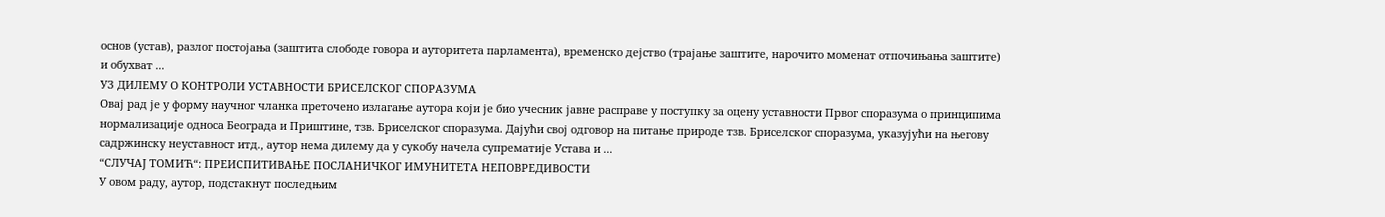основ (устав), разлог постојања (заштита слободе говора и ауторитета парламента), временско дејство (трајање заштите, нарочито моменат отпочињања заштите) и обухват ...
УЗ ДИЛЕМУ О КОНТРОЛИ УСТАВНОСТИ БРИСЕЛСКОГ СПОРАЗУМА
Овај рад је у форму научног чланка преточено излагање аутора који је био учесник јавне расправе у поступку за оцену уставности Првог споразума о принципима нормализације односа Београда и Приштине, тзв. Бриселског споразума. Дајући свој одговор на питање природе тзв. Бриселског споразума, указујући на његову садржинску неуставност итд., аутор нема дилему да у сукобу начела супрематије Устава и ...
“СЛУЧАЈ ТОМИЋ“: ПРЕИСПИТИВАЊЕ ПОСЛАНИЧКОГ ИМУНИТЕТА НЕПОВРЕДИВОСТИ
У овом раду, аутор, подстакнут последњим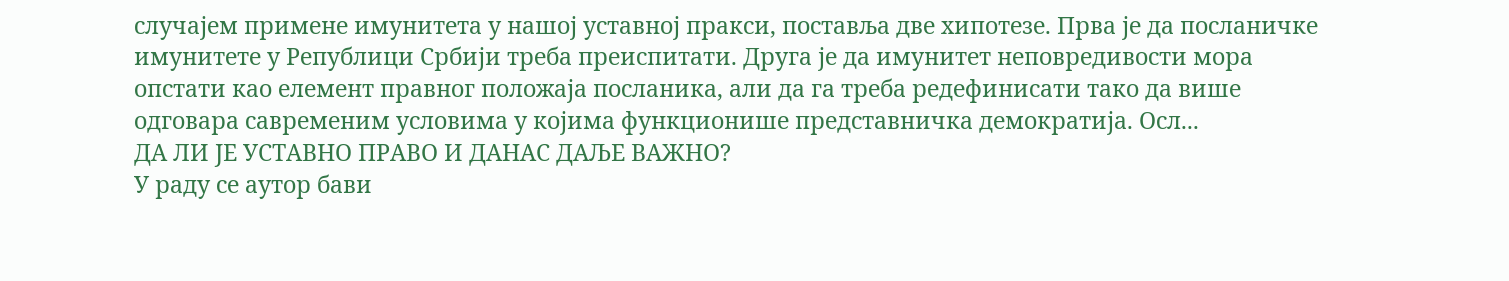случајем примене имунитета у нашој уставној пракси, поставља две хипотезе. Прва је да посланичке имунитете у Републици Србији треба преиспитати. Друга је да имунитет неповредивости мора опстати као елемент правног положаја посланика, али да га треба редефинисати тако да више одговара савременим условима у којима функционише представничка демократија. Осл...
ДА ЛИ ЈЕ УСТАВНО ПРАВО И ДАНАС ДАЉЕ ВАЖНО?
У раду се аутор бави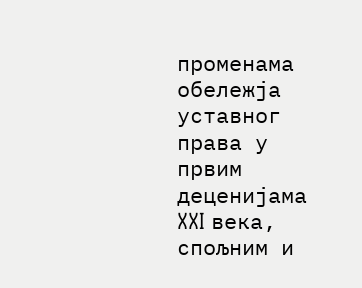променама обележја уставног права у првим деценијама XXI века, спољним и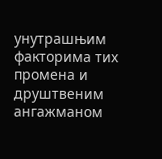унутрашњим факторима тих промена и друштвеним ангажманом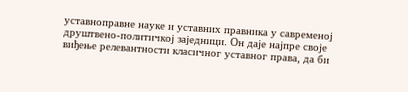уставноправне науке и уставних правника у савременој друштвено-политичкој заједници. Он даје најпре своје виђење релевантности класичног уставног права, да би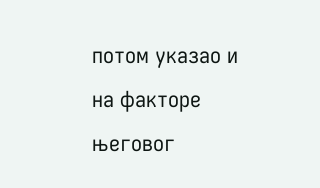потом указао и на факторе његовог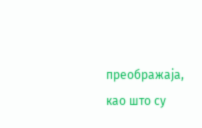преображаја, као што су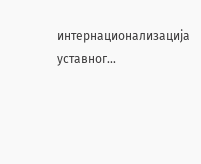интернационализација уставног...